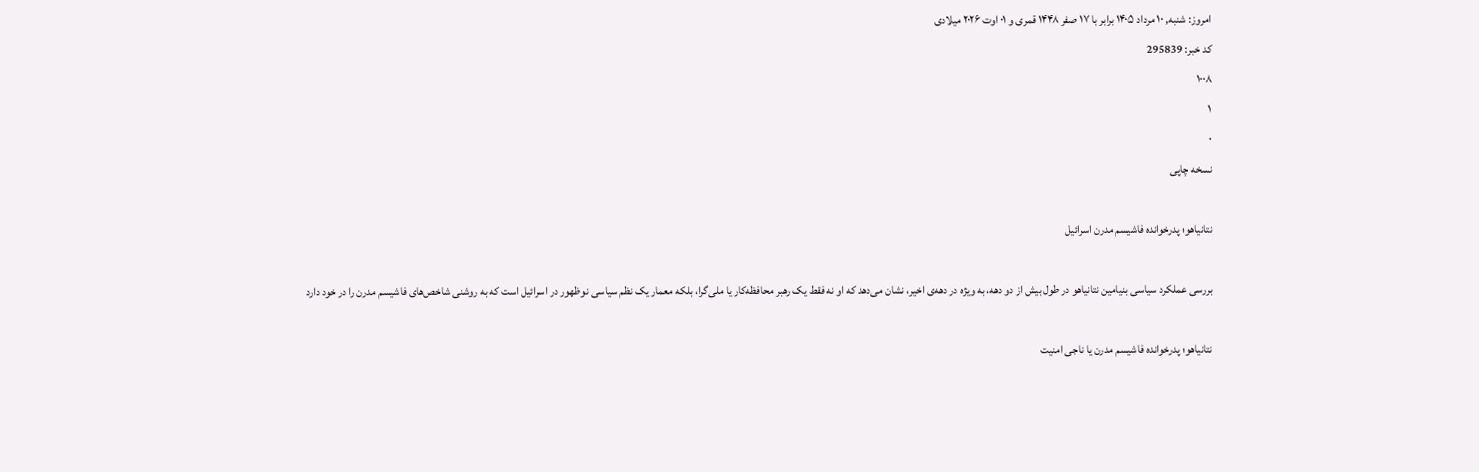امروز: شنبه, ۱۰ مرداد ۱۴۰۵ برابر با ۱۷ صفر ۱۴۴۸ قمری و ۰۱ اوت ۲۰۲۶ میلادی
کد خبر: 295839
۱۰۰۸
۱
۰
نسخه چاپی

نتانیاهو؛ پدرخوانده فاشیسم مدرن اسرائیل

بررسی عملکرد سیاسی بنیامین نتانیاهو در طول بیش از دو دهه، به‌ ویژه در دهه‌ی اخیر، نشان می‌دهد که او نه‌ فقط یک رهبر محافظه‌کار یا ملی‌گرا، بلکه معمار یک نظم سیاسی نوظهور در اسرائیل است که به‌ روشنی شاخص‌های فاشیسم مدرن را در خود دارد

نتانیاهو؛ پدرخوانده فاشیسم مدرن یا ناجی امنیت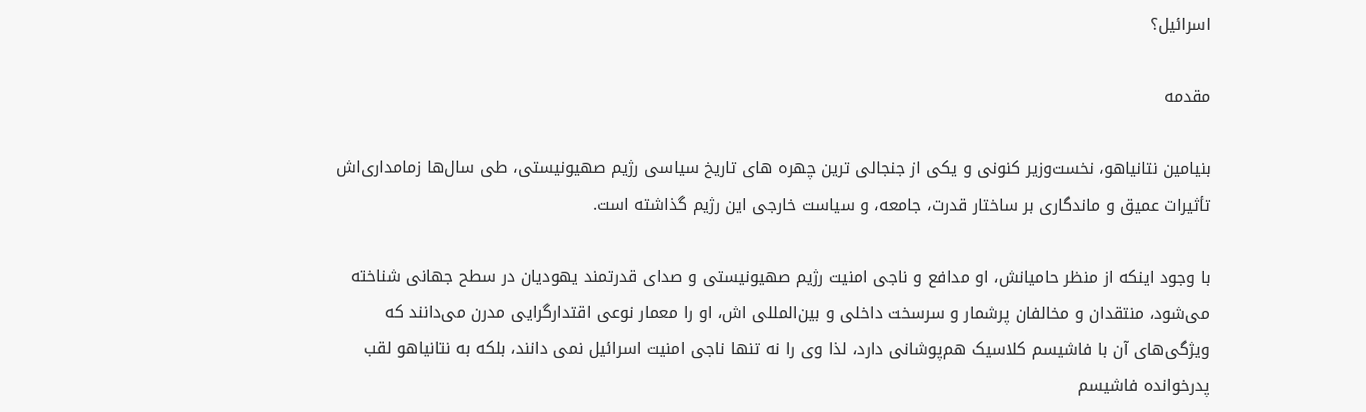اسرائیل؟

مقدمه

بنیامین نتانیاهو، نخست‌وزیر کنونی و یکی از جنجالی ترین چهره های تاریخ سیاسی رژیم صهیونیستی، طی سال‌ها زمامداری‌اش تأثیرات عمیق و ماندگاری بر ساختار قدرت، جامعه، و سیاست خارجی این رژیم گذاشته است.

با وجود اینکه از منظر حامیانش، او مدافع و ناجی امنیت رژیم صهیونیستی و صدای قدرتمند یهودیان در سطح جهانی شناخته می‌شود، منتقدان و مخالفان پرشمار و سرسخت داخلی و بین‌المللی اش، او را معمار نوعی اقتدارگرایی مدرن می‌دانند که ویژگی‌های آن با فاشیسم کلاسیک هم‌پوشانی دارد، لذا وی را نه تنها ناجی امنیت اسرائیل نمی دانند، بلکه به نتانیاهو لقب پدرخوانده فاشیسم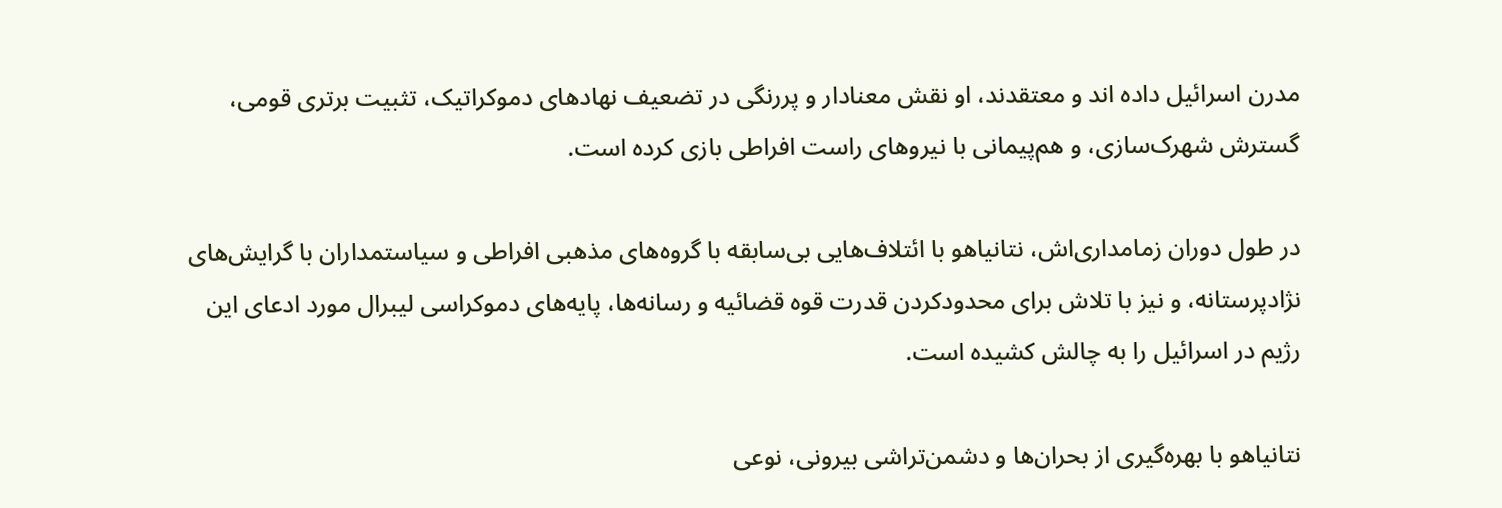مدرن اسرائیل داده اند و معتقدند، او نقش معنادار و پررنگی در تضعیف نهادهای دموکراتیک، تثبیت برتری قومی، گسترش شهرک‌سازی، و هم‌پیمانی با نیروهای راست افراطی بازی کرده است.

در طول دوران زمامداری‌اش، نتانیاهو با ائتلاف‌هایی بی‌سابقه با گروه‌های مذهبی افراطی و سیاستمداران با گرایش‌های نژادپرستانه، و نیز با تلاش برای محدودکردن قدرت قوه قضائیه و رسانه‌ها، پایه‌های دموکراسی لیبرال مورد ادعای این رژیم در اسرائیل را به چالش کشیده است.

نتانیاهو با بهره‌گیری از بحران‌ها و دشمن‌تراشی بیرونی، نوعی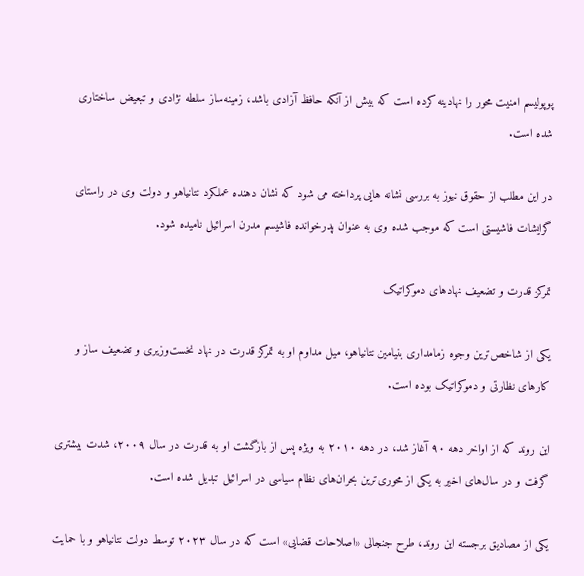پوپولیسم امنیت‌ محور را نهادینه کرده است که بیش از آنکه حافظ آزادی باشد، زمینه‌ساز سلطه نژادی و تبعیض ساختاری شده است.

در این مطلب از حقوق نیوز به بررسی نشانه هایی پرداخته می شود که نشان دهنده عملکرد نتانیاهو و دولت وی در راستای گرایشات فاشیستی است که موجب شده وی به عنوان پدرخوانده فاشیسم مدرن اسرائیل نامیده شود.

تمرکز قدرت و تضعیف نهادهای دموکراتیک

یکی از شاخص‌ترین وجوه زمامداری بنیامین نتانیاهو، میل مداوم او به تمرکز قدرت در نهاد نخست‌وزیری و تضعیف ساز و کارهای نظارتی و دموکراتیک بوده است.

این روند که از اواخر دهه ۹۰ آغاز شد، در دهه ۲۰۱۰ به‌ ویژه پس از بازگشت او به قدرت در سال ۲۰۰۹، شدت بیشتری گرفت و در سال‌های اخیر به یکی از محوری‌ترین بحران‌های نظام سیاسی در اسرائیل تبدیل شده است.

یکی از مصادیق برجسته این روند، طرح جنجالی «اصلاحات قضایی» است که در سال ۲۰۲۳ توسط دولت نتانیاهو و با حمایت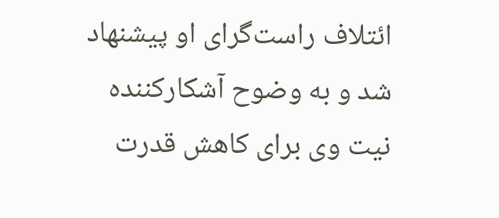ائتلاف راست‌گرای او پیشنهاد شد و به وضوح آشکارکننده نیت وی برای کاهش قدرت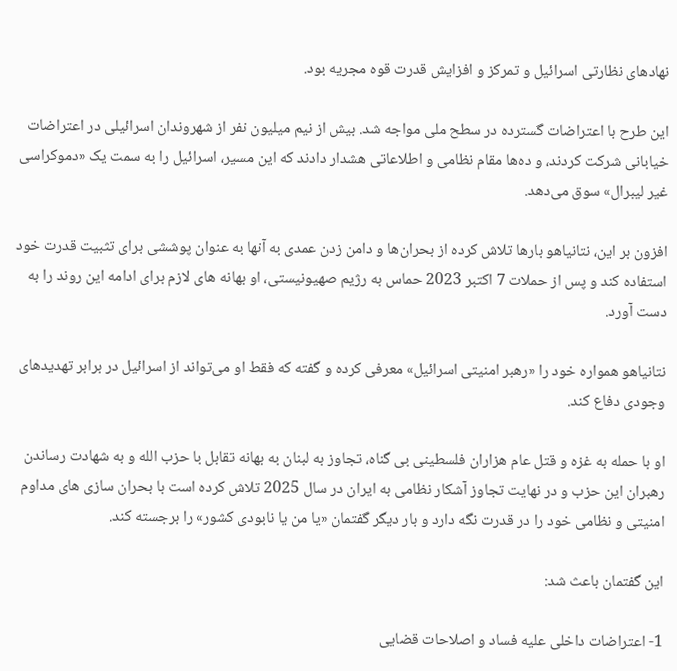نهادهای نظارتی اسرائیل و تمرکز و افزایش قدرت قوه مجریه بود.

این طرح با اعتراضات گسترده در سطح ملی مواجه شد. بیش از نیم میلیون نفر از شهروندان اسرائیلی در اعتراضات خیابانی شرکت کردند، و ده‌ها مقام نظامی و اطلاعاتی هشدار دادند که این مسیر، اسرائیل را به‌ سمت یک «دموکراسی غیر لیبرال» سوق می‌دهد.

افزون بر این، نتانیاهو بارها تلاش کرده از بحران‌ها و دامن زدن عمدی به آنها به‌ عنوان پوششی برای تثبیت قدرت خود استفاده کند و پس از حملات 7 اکتبر 2023 حماس به رژیم صهیونیستی، او بهانه های لازم برای ادامه این روند را به دست آورد.

نتانیاهو همواره خود را «رهبر امنیتی اسرائیل» معرفی کرده و گفته که فقط او می‌تواند از اسرائیل در برابر تهدیدهای وجودی دفاع کند.

او با حمله به غزه و قتل عام هزاران فلسطینی بی گناه، تجاوز به لبنان به بهانه تقابل با حزب الله و به شهادت رساندن رهبران این حزب و در نهایت تجاوز آشکار نظامی به ایران در سال 2025 تلاش کرده است با بحران سازی های مداوم امنیتی و نظامی خود را در قدرت نگه دارد و بار دیگر گفتمان «یا من یا نابودی کشور» را برجسته کند.

این گفتمان باعث شد:

1- اعتراضات داخلی علیه فساد و اصلاحات قضایی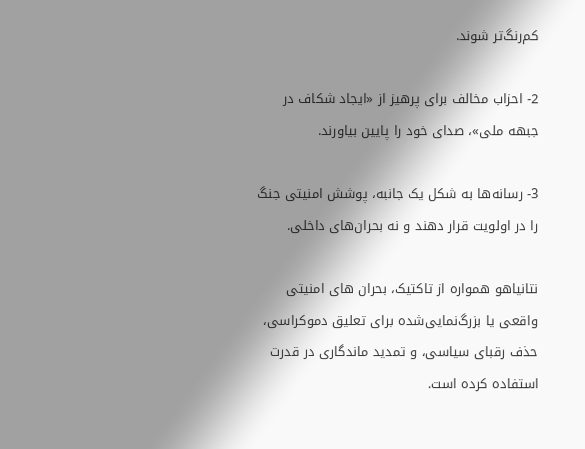کم‌رنگ‌تر شوند.

2- احزاب مخالف برای پرهیز از «ایجاد شکاف در جبهه ملی»، صدای خود را پایین بیاورند.

3- رسانه‌ها به‌ شکل یک‌ جانبه، پوشش امنیتی جنگ را در اولویت قرار دهند و نه بحران‌های داخلی.

نتانیاهو همواره از تاکتیک، بحران های امنیتی واقعی یا بزرگ‌نمایی‌شده برای تعلیق دموکراسی، حذف رقبای سیاسی، و تمدید ماندگاری در قدرت استفاده کرده است.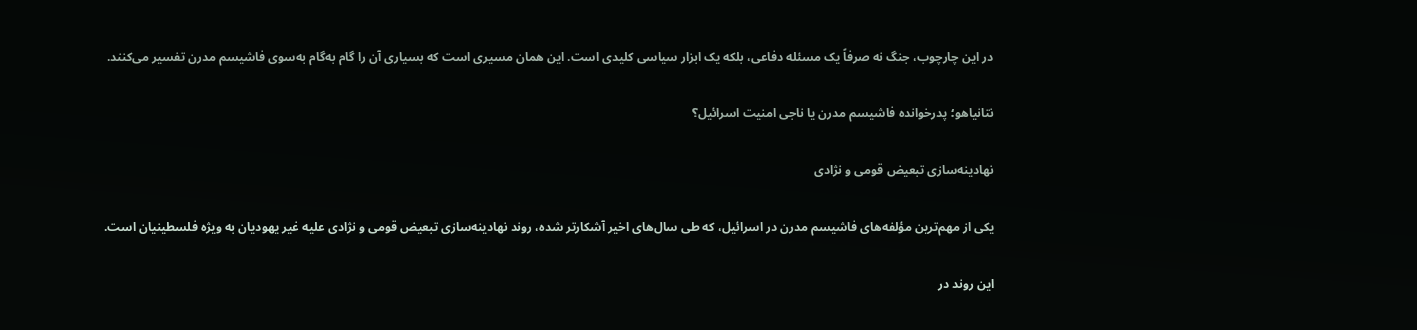در این چارچوب، جنگ نه صرفاً یک مسئله دفاعی، بلکه یک ابزار سیاسی کلیدی است. این همان مسیری است که بسیاری آن را گام به‌گام به‌سوی فاشیسم مدرن تفسیر می‌کنند.

نتانیاهو؛ پدرخوانده فاشیسم مدرن یا ناجی امنیت اسرائیل؟

نهادینه‌سازی تبعیض قومی و نژادی

یکی از مهم‌ترین مؤلفه‌های فاشیسم مدرن در اسرائیل، که طی سال‌های اخیر آشکارتر شده، روند نهادینه‌سازی تبعیض قومی و نژادی علیه غیر یهودیان به‌ ویژه فلسطینیان است.

این روند در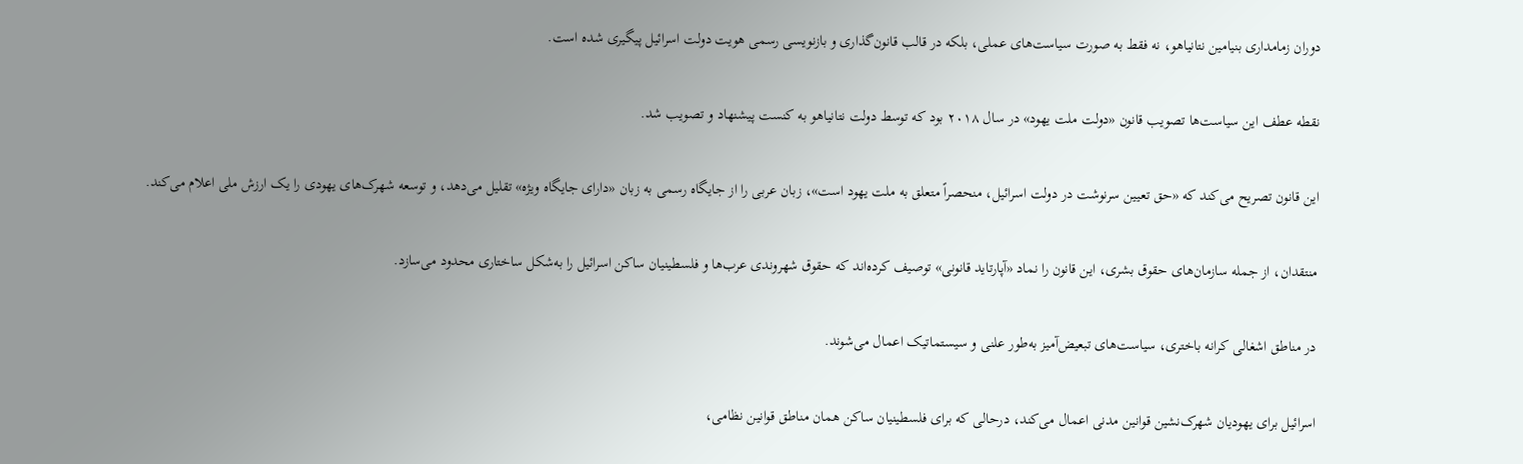دوران زمامداری بنیامین نتانیاهو، نه‌ فقط به‌ صورت سیاست‌های عملی، بلکه در قالب قانون‌گذاری و بازنویسی رسمی هویت دولت اسرائیل پیگیری شده است.

نقطه عطف این سیاست‌ها تصویب قانون «دولت ملت یهود» در سال ۲۰۱۸ بود که توسط دولت نتانیاهو به کنست پیشنهاد و تصویب شد.

این قانون تصریح می‌کند که «حق تعیین سرنوشت در دولت اسرائیل، منحصراً متعلق به ملت یهود است»، زبان عربی را از جایگاه رسمی به زبان «دارای جایگاه ویژه» تقلیل می‌دهد، و توسعه شهرک‌های یهودی را یک ارزش ملی اعلام می‌کند.

منتقدان، از جمله سازمان‌های حقوق بشری، این قانون را نماد «آپارتاید قانونی» توصیف کرده‌اند که حقوق شهروندی عرب‌ها و فلسطینیان ساکن اسرائیل را به‌شکل ساختاری محدود می‌سازد.

در مناطق اشغالی کرانه باختری، سیاست‌های تبعیض‌آمیز به‌طور علنی و سیستماتیک اعمال می‌شوند.

اسرائیل برای یهودیان شهرک‌نشین قوانین مدنی اعمال می‌کند، درحالی‌ که برای فلسطینیان ساکن همان مناطق قوانین نظامی،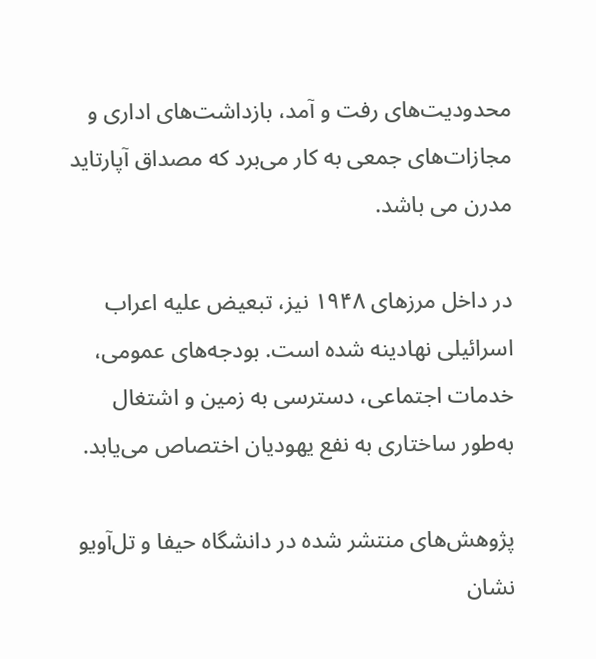محدودیت‌های رفت‌ و آمد، بازداشت‌های اداری و مجازات‌های جمعی به کار می‌برد که مصداق آپارتاید مدرن می باشد.

در داخل مرزهای ۱۹۴۸ نیز، تبعیض علیه اعراب اسرائیلی نهادینه شده است. بودجه‌های عمومی، خدمات اجتماعی، دسترسی به زمین و اشتغال به‌طور ساختاری به نفع یهودیان اختصاص می‌یابد.

پژوهش‌های منتشر شده در دانشگاه حیفا و تل‌آویو نشان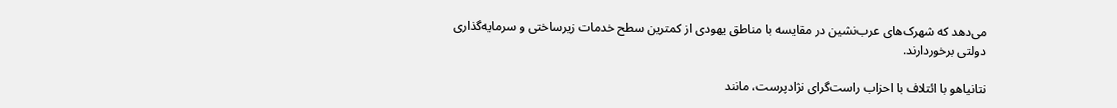می‌دهد که شهرک‌های عرب‌نشین در مقایسه با مناطق یهودی از کمترین سطح خدمات زیرساختی و سرمایه‌گذاری دولتی برخوردارند.

نتانیاهو با ائتلاف با احزاب راست‌گرای نژادپرست، مانند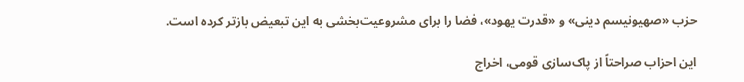حزب «صهیونیسم دینی» و «قدرت یهود»، فضا را برای مشروعیت‌بخشی به این تبعیض بازتر کرده است.

این احزاب صراحتاً از پاک‌سازی قومی، اخراج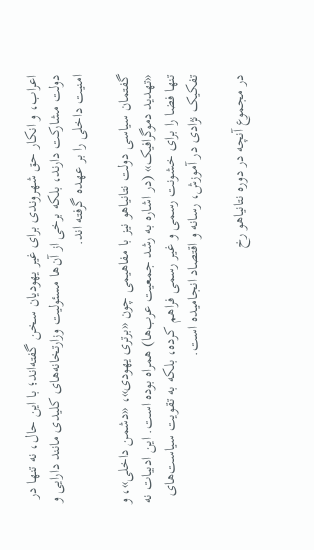اعراب، و انکار حق شهروندی برای غیر یهودیان سخن گفته‌اند؛ با این حال، نه‌ تنها در دولت مشارکت دارند، بلکه برخی از آن‌ها مسئولیت وزارتخانه‌های کلیدی مانند دارایی و امنیت داخلی را بر عهده گرفته اند.

گفتمان سیاسی دولت نتانیاهو نیز با مفاهیمی چون «برتری یهودی»، «دشمن داخلی»، و «تهدید دموگرافیک» (در اشاره به رشد جمعیت عرب‌ها) همراه بوده است. این ادبیات نه‌ تنها فضا را برای خشونت رسمی و غیر رسمی فراهم کرده، بلکه به تقویت سیاست‌های تفکیک نژادی در آموزش، رسانه و اقتصاد انجامیده است.

در مجموع آنچه در دوره نتانیاهو رخ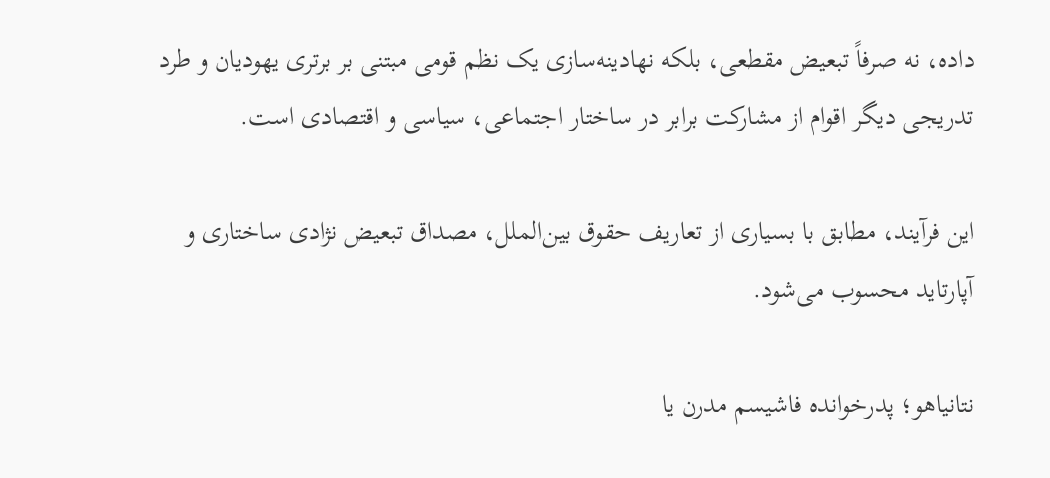داده، نه صرفاً تبعیض مقطعی، بلکه نهادینه‌سازی یک نظم قومی مبتنی بر برتری یهودیان و طرد تدریجی دیگر اقوام از مشارکت برابر در ساختار اجتماعی، سیاسی و اقتصادی است.

این فرآیند، مطابق با بسیاری از تعاریف حقوق بین‌الملل، مصداق تبعیض نژادی ساختاری و آپارتاید محسوب می‌شود.

نتانیاهو؛ پدرخوانده فاشیسم مدرن یا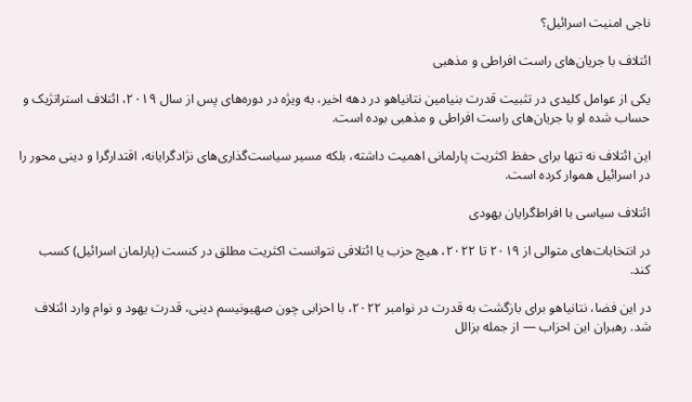ناجی امنیت اسرائیل؟

ائتلاف با جریان‌های راست افراطی و مذهبی

یکی از عوامل کلیدی در تثبیت قدرت بنیامین نتانیاهو در دهه اخیر، به‌ ویژه در دوره‌های پس از سال ۲۰۱۹، ائتلاف استراتژیک و حساب‌ شده‌ او با جریان‌های راست افراطی و مذهبی بوده است.

این ائتلاف نه‌ تنها برای حفظ اکثریت پارلمانی اهمیت داشته، بلکه مسیر سیاست‌گذاری‌های نژادگرایانه، اقتدارگرا و دینی‌ محور را در اسرائیل هموار کرده است.

ائتلاف سیاسی با افراط‌گرایان یهودی

در انتخابات‌های متوالی از ۲۰۱۹ تا ۲۰۲۲، هیچ حزب یا ائتلافی نتوانست اکثریت مطلق در کنست (پارلمان اسرائیل) کسب کند.

در این فضا، نتانیاهو برای بازگشت به قدرت در نوامبر ۲۰۲۲، با احزابی چون صهیونیسم دینی، قدرت یهود و نوام وارد ائتلاف شد. رهبران این احزاب — از جمله بزالل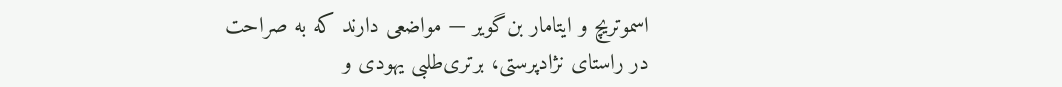اسموتریچ و ایتامار بن‌گویر — مواضعی دارند که به‌ صراحت در راستای نژادپرستی، برتری‌طلبی یهودی و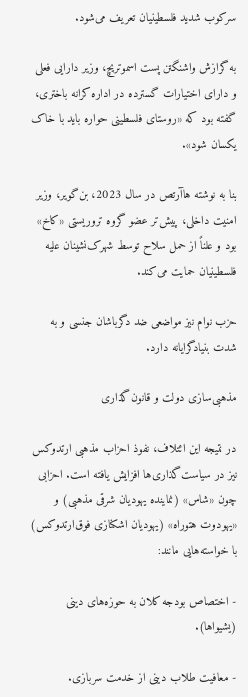سرکوب شدید فلسطینیان تعریف می‌شود.

به گرازش واشنگتن پست اسموتریچ، وزیر دارایی فعلی و دارای اختیارات گسترده در اداره کرانه باختری، گفته بود که «روستای فلسطینی حواره باید با خاک یکسان شود».

بنا به نوشته هاآرتص در سال 2023، بن‌گویر، وزیر امنیت داخلی، پیش‌تر عضو گروه تروریستی «کاخ» بود و علناً از حمل سلاح توسط شهرک‌نشینان علیه فلسطینیان حمایت می‌کند.

حزب نوام نیز مواضعی ضد دگرباشان جنسی و به‌ شدت بنیادگرایانه دارد.

مذهبی‌سازی دولت و قانون‌گذاری

در نتیجه این ائتلاف، نفوذ احزاب مذهبی ارتدوکس نیز در سیاست‌گذاری‌ها افزایش یافته است. احزابی چون «شاس» (نماینده یهودیان شرقی مذهبی) و «یهودوت هتوراه» (یهودیان اشکنازی فوق‌ارتدوکس) با خواسته‌هایی مانند:

- اختصاص بودجه کلان به حوزه‌های دینی (یشیواها).

- معافیت طلاب دینی از خدمت سربازی.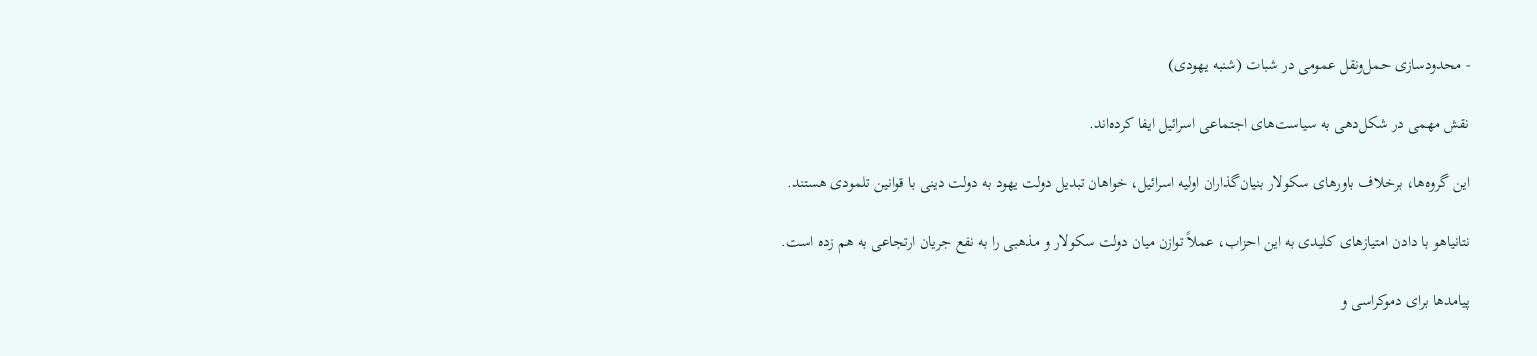- محدودسازی حمل‌ونقل عمومی در شبات (شنبه یهودی)

نقش مهمی در شکل‌دهی به سیاست‌های اجتماعی اسرائیل ایفا کرده‌اند.

این گروه‌ها، برخلاف باورهای سکولار بنیان‌گذاران اولیه اسرائیل، خواهان تبدیل دولت یهود به دولت دینی با قوانین تلمودی هستند.

نتانیاهو با دادن امتیازهای کلیدی به این احزاب، عملاً توازن میان دولت سکولار و مذهبی را به‌ نفع جریان ارتجاعی به‌ هم زده است.

پیامدها برای دموکراسی و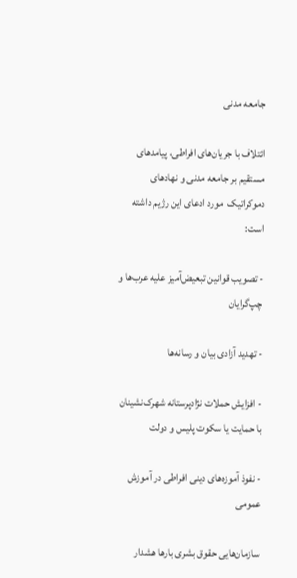جامعه مدنی

ائتلاف با جریان‌های افراطی، پیامدهای مستقیم بر جامعه مدنی و نهادهای دموکراتیک  مورد ادعای این رژیم داشته است:

- تصویب قوانین تبعیض‌آمیز علیه عرب‌ها و چپ‌گرایان

- تهدید آزادی بیان و رسانه‌ها

- افزایش حملات نژادپرستانه شهرک‌نشینان با حمایت یا سکوت پلیس و دولت

- نفوذ آموزه‌های دینی افراطی در آموزش عمومی

سازمان‌هایی حقوق بشری بارها هشدار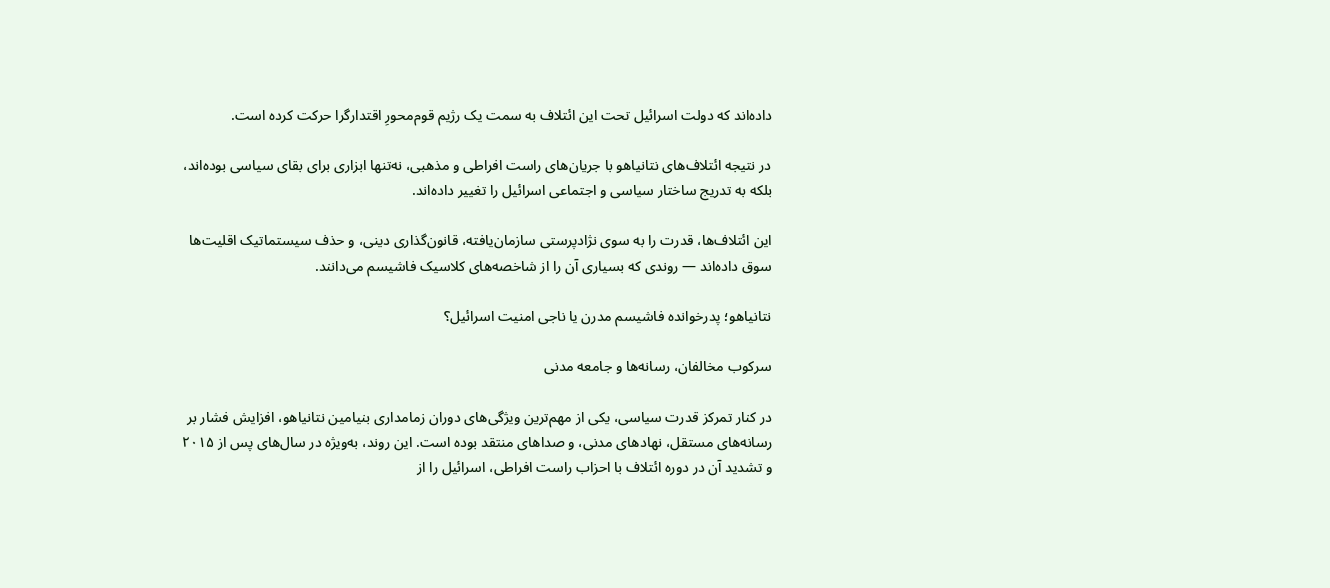داده‌اند که دولت اسرائیل تحت این ائتلاف به سمت یک رژیم قوم‌محورِ اقتدارگرا حرکت کرده است.

در نتیجه ائتلاف‌های نتانیاهو با جریان‌های راست افراطی و مذهبی، نه‌تنها ابزاری برای بقای سیاسی بوده‌اند، بلکه به‌ تدریج ساختار سیاسی و اجتماعی اسرائیل را تغییر داده‌اند.

این ائتلاف‌ها، قدرت را به‌ سوی نژادپرستی سازمان‌یافته، قانون‌گذاری دینی، و حذف سیستماتیک اقلیت‌ها سوق داده‌اند — روندی که بسیاری آن را از شاخصه‌های کلاسیک فاشیسم می‌دانند.

نتانیاهو؛ پدرخوانده فاشیسم مدرن یا ناجی امنیت اسرائیل؟

سرکوب مخالفان، رسانه‌ها و جامعه مدنی

در کنار تمرکز قدرت سیاسی، یکی از مهم‌ترین ویژگی‌های دوران زمامداری بنیامین نتانیاهو، افزایش فشار بر رسانه‌های مستقل، نهادهای مدنی، و صداهای منتقد بوده است. این روند، به‌ویژه در سال‌های پس از ۲۰۱۵ و تشدید آن در دوره ائتلاف با احزاب راست افراطی، اسرائیل را از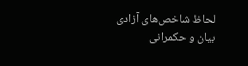لحاظ شاخص‌های آزادی بیان و حکمرانی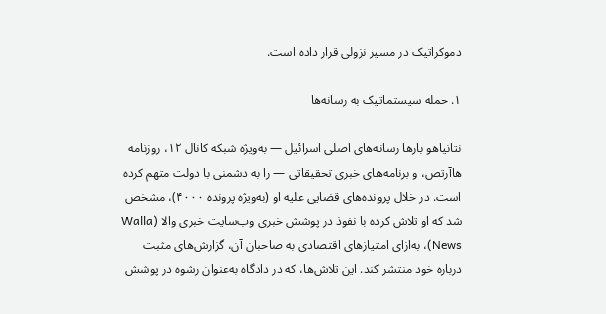دموکراتیک در مسیر نزولی قرار داده است.

۱. حمله سیستماتیک به رسانه‌ها

نتانیاهو بارها رسانه‌های اصلی اسرائیل — به‌ویژه شبکه کانال ۱۲، روزنامه هاآرتص، و برنامه‌های خبری تحقیقاتی — را به دشمنی با دولت متهم کرده است. در خلال پرونده‌های قضایی علیه او (به‌ویژه پرونده ۴۰۰۰)، مشخص شد که او تلاش کرده با نفوذ در پوشش خبری وب‌سایت خبری والا (Walla News)، به‌ازای امتیازهای اقتصادی به صاحبان آن، گزارش‌های مثبت درباره خود منتشر کند. این تلاش‌ها، که در دادگاه به‌عنوان رشوه در پوشش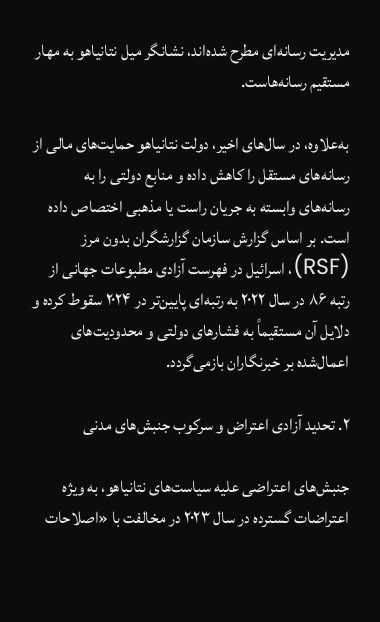مدیریت رسانه‌ای مطرح شده‌اند، نشانگر میل نتانیاهو به مهار مستقیم رسانه‌هاست.

به‌علاوه، در سال‌های اخیر، دولت نتانیاهو حمایت‌های مالی از رسانه‌های مستقل را کاهش داده و منابع دولتی را به رسانه‌های وابسته به جریان راست یا مذهبی اختصاص داده است. بر اساس گزارش سازمان گزارشگران بدون مرز (RSF)، اسرائیل در فهرست آزادی مطبوعات جهانی از رتبه ۸۶ در سال ۲۰۲۲ به رتبه‌ای پایین‌تر در ۲۰۲۴ سقوط کرده و دلایل آن مستقیماً به فشارهای دولتی و محدودیت‌های اعمال‌شده بر خبرنگاران بازمی‌گردد.

۲. تحدید آزادی اعتراض و سرکوب جنبش‌های مدنی

جنبش‌های اعتراضی علیه سیاست‌های نتانیاهو، به‌ ویژه اعتراضات گسترده در سال ۲۰۲۳ در مخالفت با «اصلاحات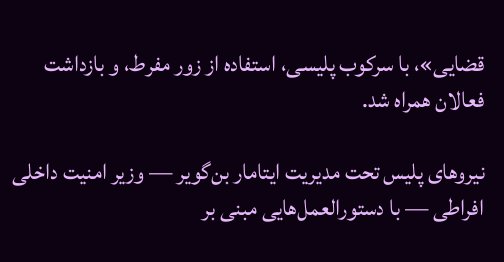قضایی»، با سرکوب پلیسی، استفاده از زور مفرط، و بازداشت فعالان همراه شد.

نیروهای پلیس تحت مدیریت ایتامار بن‌گویر — وزیر امنیت داخلی افراطی — با دستورالعمل‌هایی مبنی بر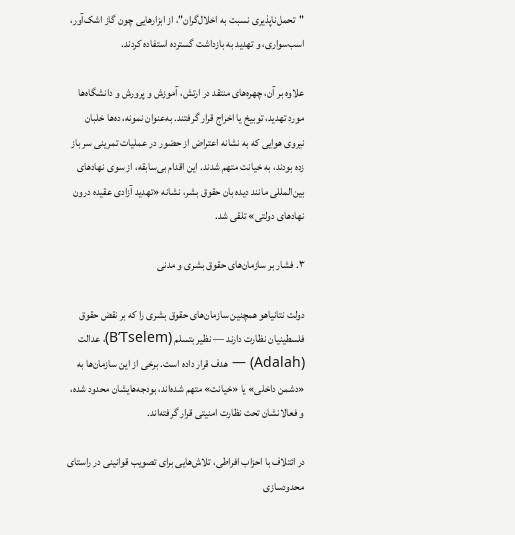"تحمل‌ناپذیری نسبت به اخلال‌گران"، از ابزارهایی چون گاز اشک‌آور، اسب‌سواری، و تهدید به بازداشت گسترده استفاده کردند.

علاوه بر آن، چهره‌های منتقد در ارتش، آموزش‌ و پرورش و دانشگاه‌ها مورد تهدید، توبیخ یا اخراج قرار گرفتند. به‌عنوان نمونه، ده‌ها خلبان نیروی هوایی که به نشانه اعتراض از حضور در عملیات تمرینی سر باز زده بودند، به خیانت متهم شدند. این اقدام بی‌سابقه، از سوی نهادهای بین‌المللی مانند دیده بان حقوق بشر، نشانه «تهدید آزادی عقیده درون نهادهای دولتی» تلقی شد.

۳. فشار بر سازمان‌های حقوق بشری و مدنی

دولت نتانیاهو همچنین سازمان‌های حقوق بشری را که بر نقض حقوق فلسطینیان نظارت دارند — نظیر بتسلم (B’Tselem)، عدالت (Adalah) — هدف قرار داده است. برخی از این سازمان‌ها به «دشمن داخلی» یا «خیانت» متهم شده‌اند، بودجه‌هایشان محدود شده، و فعالانشان تحت نظارت امنیتی قرار گرفته‌اند.

در ائتلاف با احزاب افراطی، تلاش‌هایی برای تصویب قوانینی در راستای محدودسازی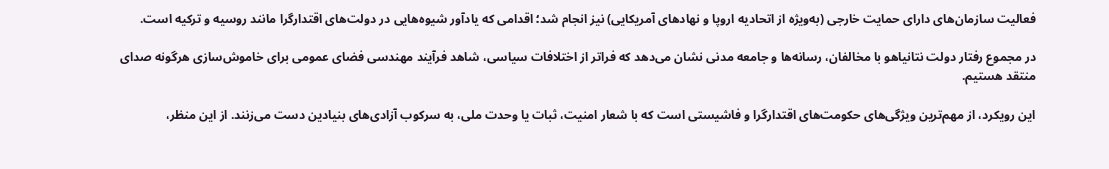فعالیت سازمان‌های دارای حمایت خارجی (به‌ویژه از اتحادیه اروپا و نهادهای آمریکایی) نیز انجام شد؛ اقدامی که یادآور شیوه‌هایی در دولت‌های اقتدارگرا مانند روسیه و ترکیه است.

در مجموع رفتار دولت نتانیاهو با مخالفان، رسانه‌ها و جامعه مدنی نشان می‌دهد که فراتر از اختلافات سیاسی، شاهد فرآیند مهندسی فضای عمومی برای خاموش‌سازی هرگونه صدای منتقد هستیم.

این رویکرد، از مهم‌ترین ویژگی‌های حکومت‌های اقتدارگرا و فاشیستی است که با شعار امنیت، ثبات یا وحدت ملی، به سرکوب آزادی‌های بنیادین دست می‌زنند. از این منظر،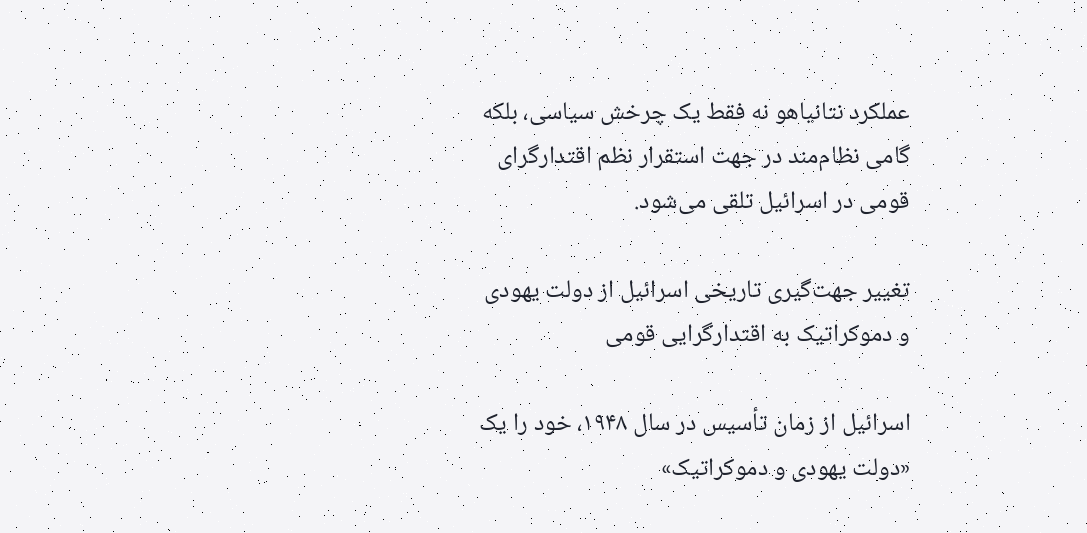عملکرد نتانیاهو نه‌ فقط یک چرخش سیاسی، بلکه گامی نظام‌مند در جهت استقرار نظم اقتدارگرای قومی در اسرائیل تلقی می‌شود.

تغییر جهت‌گیری تاریخی اسرائیل از دولت یهودی و دموکراتیک به اقتدارگرایی قومی

اسرائیل از زمان تأسیس در سال ۱۹۴۸، خود را یک «دولت یهودی و دموکراتیک»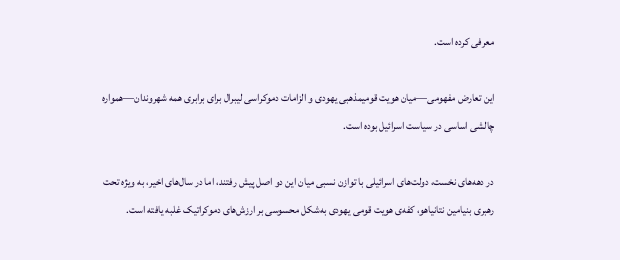معرفی کرده است.

این تعارض مفهومی—میان هویت قومیمذهبی یهودی و الزامات دموکراسی لیبرال برای برابری همه شهروندان—همواره چالشی اساسی در سیاست اسرائیل بوده است.

در دهه‌های نخست، دولت‌های اسرائیلی با توازن نسبی میان این دو اصل پیش رفتند، اما در سال‌های اخیر، به‌ ویژه تحت رهبری بنیامین نتانیاهو، کفه‌ی هویت قومی یهودی به‌شکل محسوسی بر ارزش‌های دموکراتیک غلبه یافته است.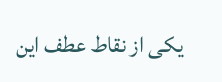یکی از نقاط عطف این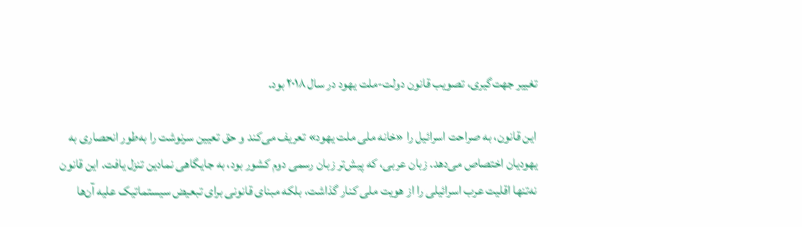تغییر جهت‌گیری، تصویب قانون دولت-ملت یهود در سال ۲۰۱۸ بود.

این قانون، به‌ صراحت اسرائیل را «خانه ملی ملت یهود» تعریف می‌کند و حق تعیین سرنوشت را به‌طور انحصاری به یهودیان اختصاص می‌دهد. زبان عربی، که پیش‌تر زبان رسمی دوم کشور بود، به جایگاهی نمادین تنزل یافت. این قانون نه‌تنها اقلیت عرب اسرائیلی را از هویت ملی کنار گذاشت، بلکه مبنای قانونی برای تبعیض سیستماتیک علیه آن‌ها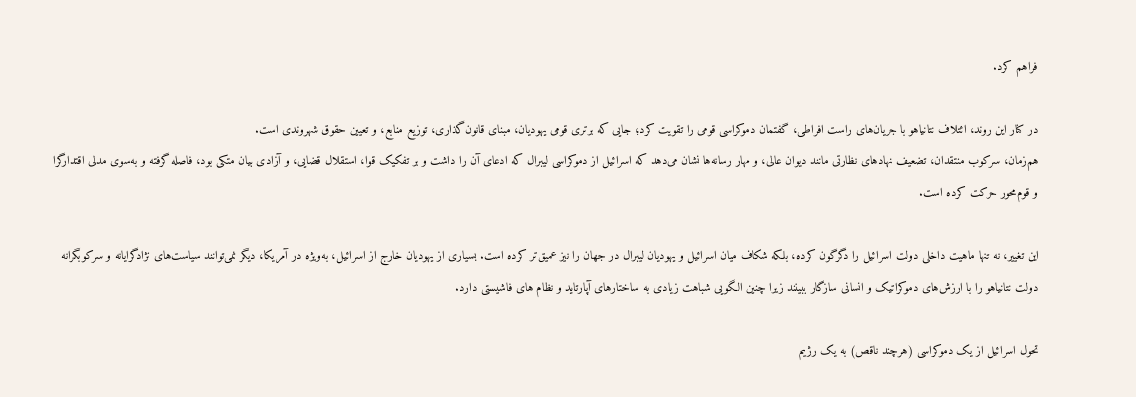فراهم کرد.

در کنار این روند، ائتلاف نتانیاهو با جریان‌های راست افراطی، گفتمان دموکراسی قومی را تقویت کرد؛ جایی که برتری قومی یهودیان، مبنای قانون‌گذاری، توزیع منابع، و تعیین حقوق شهروندی است.
هم‌زمان، سرکوب منتقدان، تضعیف نهادهای نظارتی مانند دیوان عالی، و مهار رسانه‌ها نشان می‌دهد که اسرائیل از دموکراسی لیبرال که ادعای آن را داشت و بر تفکیک قوا، استقلال قضایی، و آزادی بیان متکی بود، فاصله گرفته و به‌سوی مدلی اقتدارگرا و قوم‌محور حرکت کرده است.

این تغییر، نه‌ تنها ماهیت داخلی دولت اسرائیل را دگرگون کرده، بلکه شکاف میان اسرائیل و یهودیان لیبرال در جهان را نیز عمیق‌تر کرده است. بسیاری از یهودیان خارج از اسرائیل، به‌ویژه در آمریکا، دیگر نمی‌توانند سیاست‌های نژادگرایانه و سرکوبگرانه دولت نتانیاهو را با ارزش‌های دموکراتیک و انسانی سازگار ببینند زیرا چنین الگویی شباهت زیادی به ساختارهای آپارتاید و نظام های فاشیستی دارد.

تحول اسرائیل از یک دموکراسی (هرچند ناقص) به یک رژیم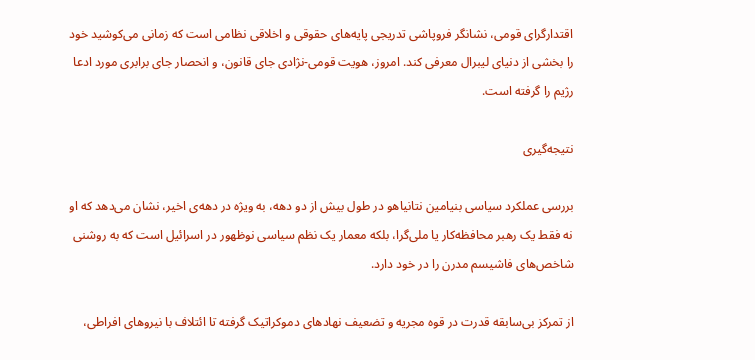اقتدارگرای قومی، نشانگر فروپاشی تدریجی پایه‌های حقوقی و اخلاقی نظامی است که زمانی می‌کوشید خود را بخشی از دنیای لیبرال معرفی کند. امروز، هویت قومی-نژادی جای قانون، و انحصار جای برابری مورد ادعا رژیم را گرفته است.

نتیجه‌گیری

بررسی عملکرد سیاسی بنیامین نتانیاهو در طول بیش از دو دهه، به‌ ویژه در دهه‌ی اخیر، نشان می‌دهد که او نه‌ فقط یک رهبر محافظه‌کار یا ملی‌گرا، بلکه معمار یک نظم سیاسی نوظهور در اسرائیل است که به‌ روشنی شاخص‌های فاشیسم مدرن را در خود دارد.

از تمرکز بی‌سابقه قدرت در قوه مجریه و تضعیف نهادهای دموکراتیک گرفته تا ائتلاف با نیروهای افراطی،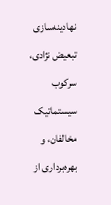نهادینه‌سازی تبعیض نژادی، سرکوب سیستماتیک مخالفان، و بهره‌برداری از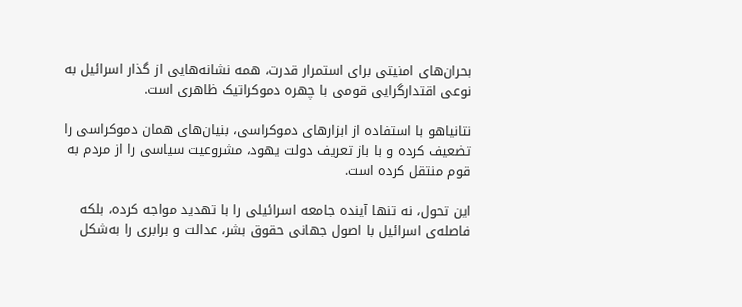بحران‌های امنیتی برای استمرار قدرت، همه نشانه‌هایی از گذار اسرائیل به نوعی اقتدارگرایی قومی با چهره دموکراتیک ظاهری است.

نتانیاهو با استفاده از ابزارهای دموکراسی، بنیان‌های همان دموکراسی را تضعیف کرده و با باز تعریف دولت یهود، مشروعیت سیاسی را از مردم به قوم منتقل کرده است.

این تحول، نه‌ تنها آینده جامعه اسرائیلی را با تهدید مواجه کرده، بلکه فاصله‌ی اسرائیل با اصول جهانی حقوق بشر، عدالت و برابری را به‌شکل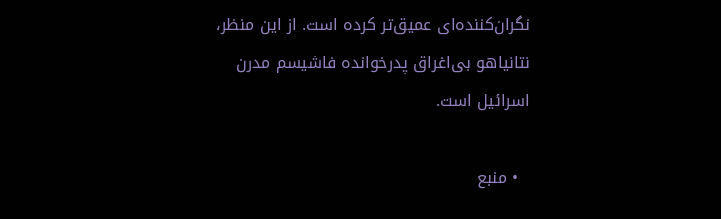نگران‌کننده‌ای عمیق‌تر کرده است. از این منظر، نتانیاهو بی‌اغراق پدرخوانده فاشیسم مدرن اسرائیل است.

  • منبع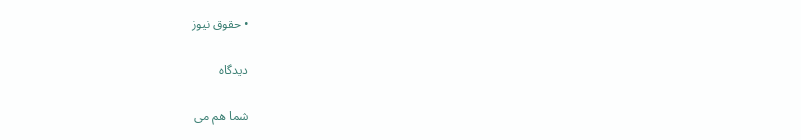• حقوق نیوز

دیدگاه

شما هم می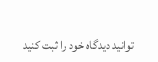توانید دیدگاه خود را ثبت کنید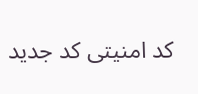کد امنیتی کد جدید